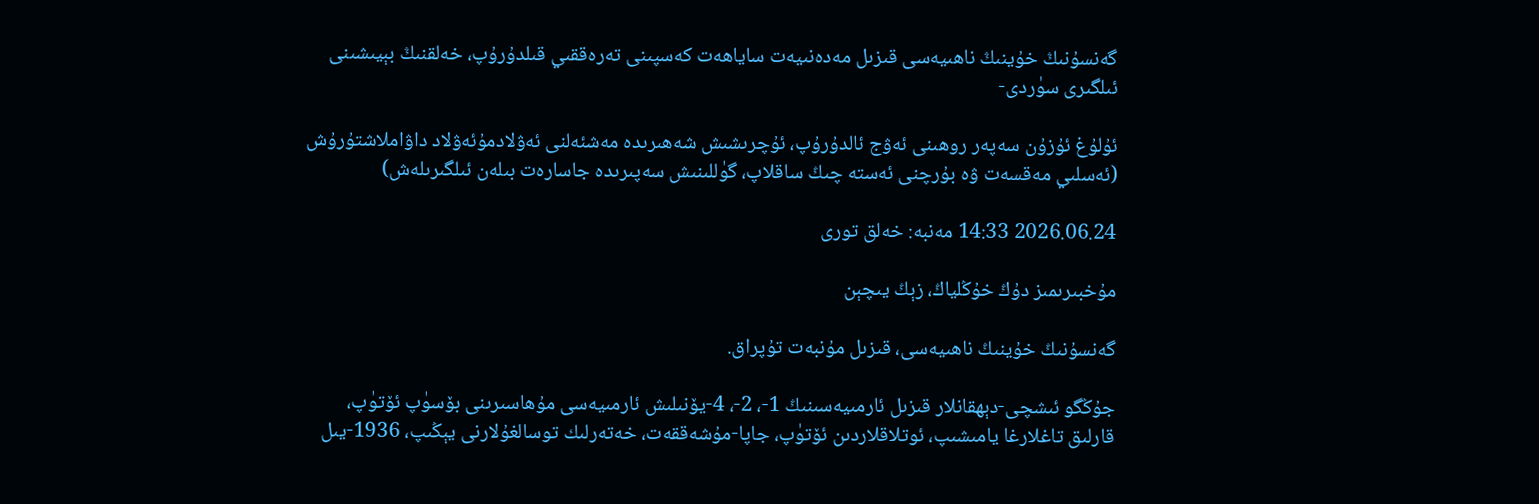گەنسۇنىڭ خۇينىڭ ناھىيەسى قىزىل مەدەنىيەت ساياھەت كەسپىنى تەرەققىي قىلدۇرۇپ، خەلقنىڭ بېيىشىنى ئىلگىرى سۈردى-

ئۇلۇغ ئۇزۇن سەپەر روھىنى ئەۋج ئالدۇرۇپ، ئۇچرىشىش شەھىرىدە مەشئەلنى ئەۋلادمۇئەۋلاد داۋاملاشتۇرۇش (ئەسلىي مەقسەت ۋە بۇرچنى ئەستە چىڭ ساقلاپ، گۈللىنىش سەپىرىدە جاسارەت بىلەن ئىلگىرىلەش)

2026.06.24 14:33 مەنبە: خەلق تورى

مۇخبىرىمىز دۇڭ خۇڭلياڭ، زېڭ يىچېن

گەنسۇنىڭ خۇينىڭ ناھىيەسى، قىزىل مۇنبەت تۇپراق.

جۇڭگو ئىشچى-دېھقانلار قىزىل ئارمىيەسىنىڭ 1-، 2-، 4-يۆنىلىش ئارمىيەسى مۇھاسىرىنى بۆسۈپ ئۆتۈپ، قارلىق تاغلارغا يامىشىپ، ئوتلاقلاردىن ئۆتۈپ، جاپا-مۇشەققەت، خەتەرلىك توسالغۇلارنى يېڭىپ، 1936-يىل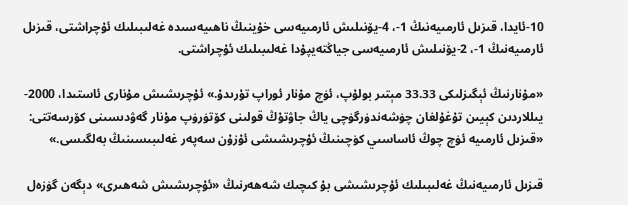10-ئايدا، قىزىل ئارمىيەنىڭ 1-، 4-يۆنىلىش ئارمىيەسى خۇينىڭ ناھىيەسىدە غەلىبىلىك ئۇچراشتى، قىزىل ئارمىيەنىڭ 1-، 2-يۆنىلىش ئارمىيەسى جياڭتەيپۇدا غەلىبىلىك ئۇچراشتى.

«مۇنارنىڭ ئېگىزلىكى 33.33 مېتىر بولۇپ، ئۈچ مۇنار ئوراپ تۇرىدۇ.» ئۇچرىشىش مۇنارى ئاستىدا، 2000-يىللاردىن كېيىن تۇغۇلغان چۈشەندۈرگۈچى ياڭ جاۋتۇڭ قولىنى كۆتۈرۈپ مۇنار گەۋدىسىنى كۆرسەتتى: «قىزىل ئارمىيە ئۈچ چوڭ ئاساسىي كۈچىنىڭ ئۇچرىشىشى ئۇزۇن سەپەر غەلىبىسىنىڭ بەلگىسى.»

قىزىل ئارمىيەنىڭ غەلىبىلىك ئۇچرىشىشى بۇ كىچىك شەھەرنىڭ «ئۇچرىشىش شەھىرى» دېگەن گۈزەل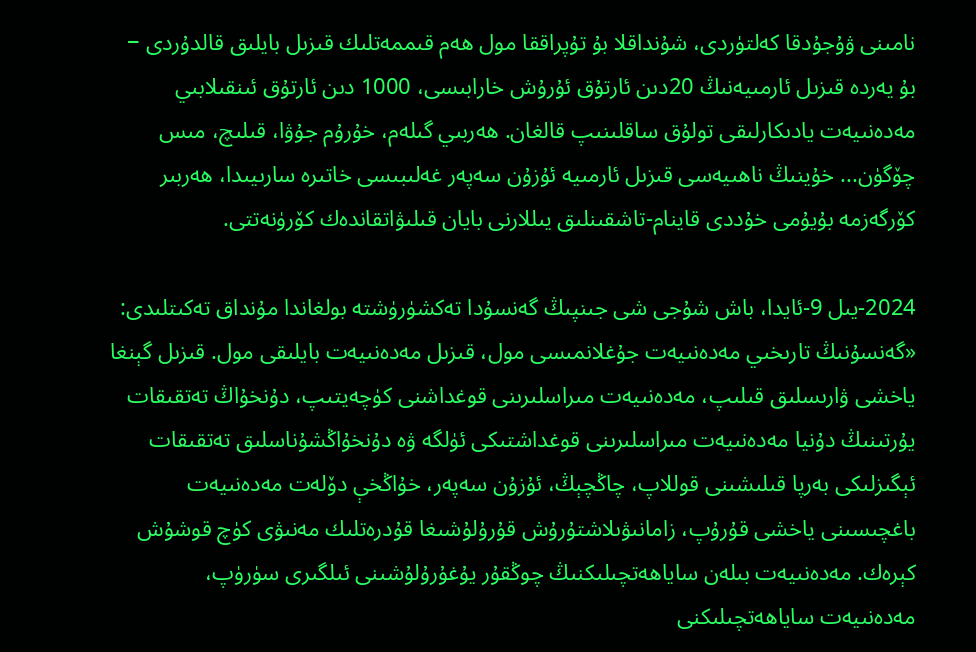نامىنى ۋۇجۇدقا كەلتۈردى، شۇنداقلا بۇ تۇپراققا مول ھەم قىممەتلىك قىزىل بايلىق قالدۇردى − بۇ يەردە قىزىل ئارمىيەنىڭ 20دىن ئارتۇق ئۇرۇش خارابىسى، 1000 دىن ئارتۇق ئىنقىلابىي مەدەنىيەت يادىكارلىقى تولۇق ساقلىنىپ قالغان. ھەربىي گىلەم، خۇرۇم جۇۋا، قىلىچ، مىس چۆگۈن... خۇينىڭ ناھىيەسى قىزىل ئارمىيە ئۇزۇن سەپەر غەلىبىسى خاتىرە سارىيىدا، ھەربىر كۆرگەزمە بۇيۇمى خۇددى قاينام-تاشقىنلىق يىللارنى بايان قىلىۋاتقاندەك كۆرۈنەتتى.

2024-يىل 9-ئايدا، باش شۇجى شى جىنپىڭ گەنسۇدا تەكشۈرۈشتە بولغاندا مۇنداق تەكىتلىدى: «گەنسۇنىڭ تارىخىي مەدەنىيەت جۇغلانمىسى مول، قىزىل مەدەنىيەت بايلىقى مول. قىزىل گېنغا ياخشى ۋارىسلىق قىلىپ، مەدەنىيەت مىراسلىرىنى قوغداشنى كۈچەيتىپ، دۇنخۇاڭ تەتقىقات يۇرتىنىڭ دۇنيا مەدەنىيەت مىراسلىرىنى قوغداشتىكى ئۈلگە ۋە دۇنخۇاڭشۇناسلىق تەتقىقات ئېگىزلىكى بەرپا قىلىشىنى قوللاپ، چاڭچېڭ، ئۇزۇن سەپەر، خۇاڭخې دۆلەت مەدەنىيەت باغچىسىنى ياخشى قۇرۇپ، زامانىۋىلاشتۇرۇش قۇرۇلۇشىغا قۇدرەتلىك مەنىۋى كۈچ قوشۇش كېرەك. مەدەنىيەت بىلەن ساياھەتچىلىكنىڭ چوڭقۇر يۇغۇرۇلۇشىنى ئىلگىرى سۈرۈپ، مەدەنىيەت ساياھەتچىلىكنى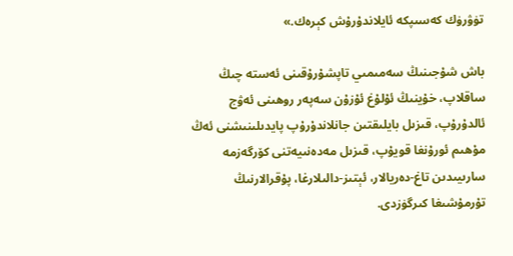تۈۋرۈك كەسىپكە ئايلاندۇرۇش كېرەك.»

باش شۇجىنىڭ سەمىمىي تاپشۇرۇقىنى ئەستە چىڭ ساقلاپ، خۇينىڭ ئۇلۇغ ئۇزۇن سەپەر روھىنى ئەۋج ئالدۇرۇپ، قىزىل بايلىقتىن جانلاندۇرۇپ پايدىلىنىشنى ئەڭ مۇھىم ئورۇنغا قويۇپ، قىزىل مەدەنىيەتنى كۆرگەزمە سارىيىدىن تاغ-دەريالار، ئېتىز-دالىلارغا، پۇقرالارنىڭ تۇرمۇشىغا كىرگۈزدى.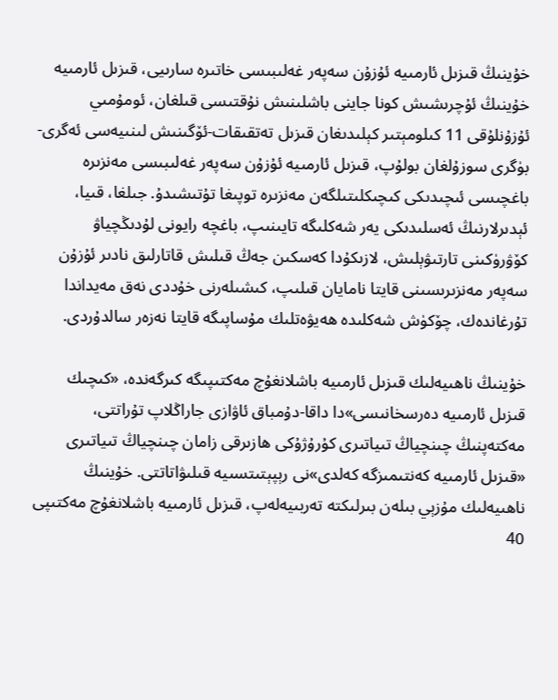خۇينىڭ قىزىل ئارمىيە ئۇزۇن سەپەر غەلىبىسى خاتىرە سارىيى، قىزىل ئارمىيە خۇينىڭ ئۇچرىشىش كونا جاينى باشلىنىش نۇقتىسى قىلغان، ئومۇمىي ئۇزۇنلۇقى 11 كىلومېتىر كېلىدىغان قىزىل تەتقىقات-ئۆگىنىش لىنىيەسى ئەگرى-بۈگرى سوزۇلغان بولۇپ، قىزىل ئارمىيە ئۇزۇن سەپەر غەلىبىسى مەنزىرە باغچىسى ئىچىدىكى كىچىكلىتىلگەن مەنزىرە توپىغا تۇتىشىدۇ. جىلغا، قىيا، ئېدىرلارنىڭ ئەسلىدىكى يەر شەكلىگە تايىنىپ، باغچە رايونى لۇدىڭچياۋ كۆۋرۈكىنى تارتىۋېلىش، لازىكۇدا كەسكىن جەڭ قىلىش قاتارلىق نادىر ئۇزۇن سەپەر مەنزىرىسىنى قايتا نامايان قىلىپ، كىشىلەرنى خۇددى نەق مەيداندا تۇرغاندەك، چۆكۈش شەكلىدە ھەيۋەتلىك مۇساپىگە قايتا نەزەر سالدۇردى.

خۇينىڭ ناھىيەلىك قىزىل ئارمىيە باشلانغۇچ مەكتىپىگە كىرگەندە، «كىچىك قىزىل ئارمىيە دەرسخانىسى»دا داقا-دۇمباق ئاۋازى جاراڭلاپ تۇراتتى، مەكتەپنىڭ چىنچياڭ تىياتىرى كۇرۇژۇكى ھازىرقى زامان چىنچياڭ تىياتىرى «قىزىل ئارمىيە كەنتىمىزگە كەلدى»نى رېپېتىتسىيە قىلىۋاتاتتى. خۇينىڭ ناھىيەلىك مۇزېي بىلەن بىرلىكتە تەربىيەلەپ، قىزىل ئارمىيە باشلانغۇچ مەكتىپى 40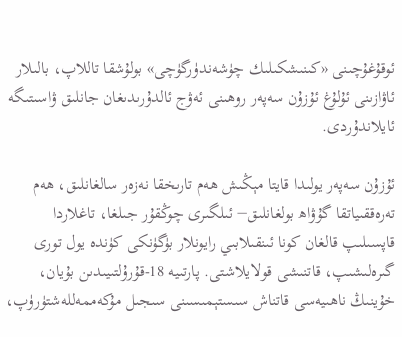ئوقۇغۇچىنى «كىنىشكىلىك چۈشەندۈرگۈچى» بولۇشقا تاللاپ، بالىلار ئاۋازىنى ئۇلۇغ ئۇزۇن سەپەر روھىنى ئەۋج ئالدۇرىدىغان جانلىق ۋاسىتىگە ئايلاندۇردى.

ئۇزۇن سەپەر يولىدا قايتا مېڭىش ھەم تارىخقا نەزەر سالغانلىق، ھەم تەرەققىياتقا گۇۋاھ بولغانلىق− ئىلگىرى چوڭقۇر جىلغا، تاغلاردا قاپسىلىپ قالغان كونا ئىنقىلابىي رايونلار بۈگۈنكى كۈندە يول تورى گىرەلىشىپ، قاتنىشى قولايلاشتى. پارتىيە 18-قۇرۇلتىيىدىن بۇيان، خۇينىڭ ناھىيەسى قاتناش سىستېمىسىنى سىجىل مۇكەممەللەشتۈرۈپ،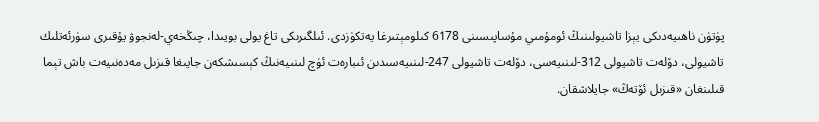پۈتۈن ناھىيەدىكى يېزا تاشيولىنىڭ ئومۇمىي مۇساپىسىنى 6178 كىلومېتىرغا يەتكۈزدى. ئىلگىرىكى تاغ يولى بويىدا، چىڭخەي-لەنجوۋ يۇقىرى سۈرئەتلىك تاشيولى، دۆلەت تاشيولى 312-لىنىيەسى، دۆلەت تاشيولى 247-لىنىيەسىدىن ئىبارەت ئۈچ لىنىيەنىڭ كېسىشكەن جايىغا قىزىل مەدەنىيەت باش تېما قىلىنغان «قىزىل ئۆتەڭ» جايلاشقان.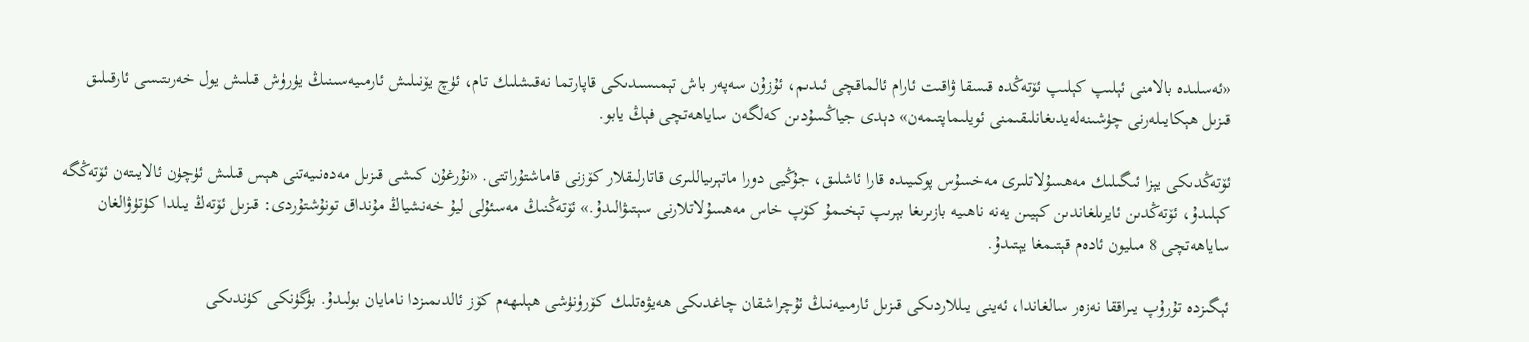«ئەسلىدە بالامنى ئېلىپ كېلىپ ئۆتەڭدە قىسقا ۋاقىت ئارام ئالماقچى ئىدىم، ئۇزۇن سەپەر باش تېمىسىدىكى قاپارتما نەقىشلىك تام، ئۈچ يۆنىلىش ئارمىيەسىنىڭ يۈرۈش قىلىش يول خەرىتىسى ئارقىلىق قىزىل ھېكايىلەرنى چۈشىنەلەيدىغانلىقىمنى ئويلىماپتىمەن» دېدى جياڭسۇدىن كەلگەن ساياھەتچى فېڭ يابو.

ئۆتەڭدىكى يېزا ئىگىلىك مەھسۇلاتلىرى مەخسۇس پوكىيىدە قارا ئاشلىق، جۇڭيى دورا ماتېرىياللىرى قاتارلىقلار كۆزنى قاماشتۇراتتى. «نۇرغۇن كىشى قىزىل مەدەنىيەتنى ھېس قىلىش ئۈچۈن ئالايىتەن ئۆتەڭگە كېلىدۇ، ئۆتەڭدىن ئايرىلغاندىن كېيىن يەنە ناھىيە بازىرىغا بېرىپ تېخىمۇ كۆپ خاس مەھسۇلاتلارنى سېتىۋالىدۇ.» ئۆتەڭنىڭ مەسئۇلى ليۇ خەنشياڭ مۇنداق تونۇشتۇردى: قىزىل ئۆتەڭ يىلدا كۈتۈۋالغان ساياھەتچى 8 مىليون ئادەم قېتىمغا يېتىدۇ.

ئېگىزدە تۇرۇپ يىراققا نەزەر سالغاندا، ئەينى يىللاردىكى قىزىل ئارمىيەنىڭ ئۇچراشقان چاغدىكى ھەيۋەتلىك كۆرۈنۈشى ھېلىھەم كۆز ئالدىمىزدا نامايان بولىدۇ. بۈگۈنكى كۈندىكى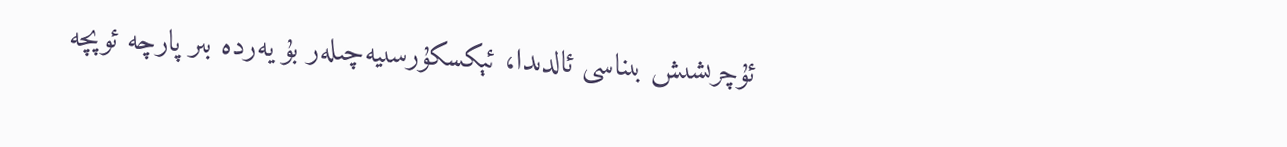ئۇچرىشىش بىناسى ئالدىدا، ئېكسكۇرسىيەچىلەر بۇ يەردە بىر پارچە ئوپچە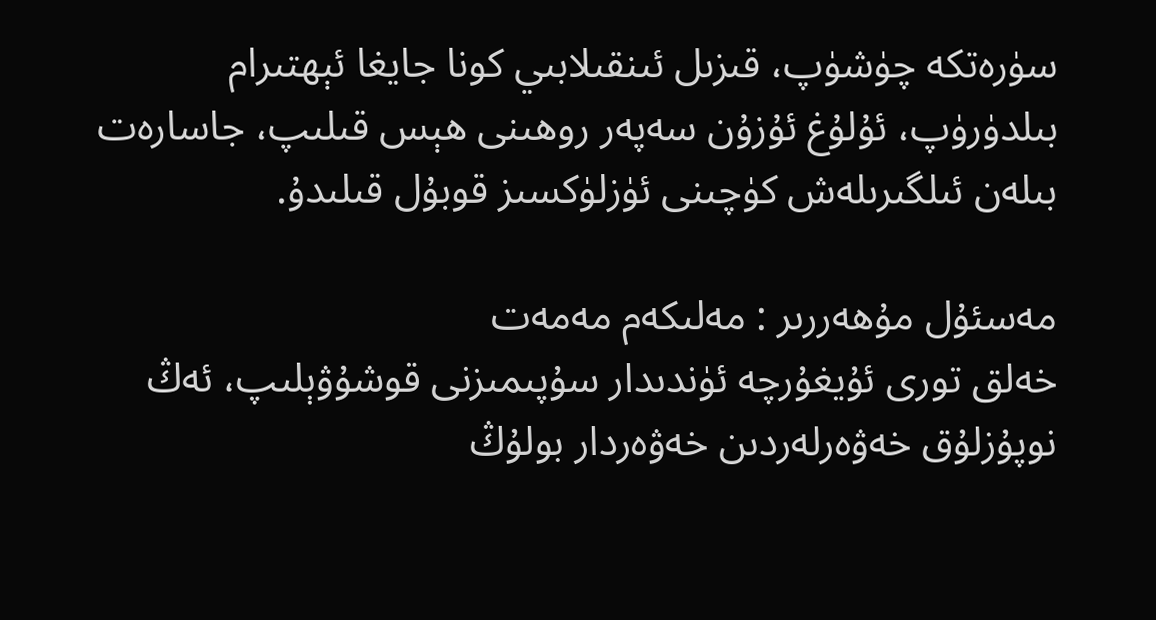سۈرەتكە چۈشۈپ، قىزىل ئىنقىلابىي كونا جايغا ئېھتىرام بىلدۈرۈپ، ئۇلۇغ ئۇزۇن سەپەر روھىنى ھېس قىلىپ، جاسارەت بىلەن ئىلگىرىلەش كۈچىنى ئۈزلۈكسىز قوبۇل قىلىدۇ.

مەسئۇل مۇھەررىر : مەلىكەم مەمەت
خەلق تورى ئۇيغۇرچە ئۈندىدار سۇپىمىزنى قوشۇۋېلىپ، ئەڭ نوپۇزلۇق خەۋەرلەردىن خەۋەردار بولۇڭ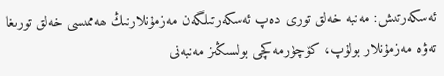ئەسكەرتىش: مەنبە خەلق تورى دەپ ئەسكەرتىلگەن مەزمۇنلارنىڭ ھەممىسى خەلق تورىغا تەۋە مەزمۇنلار بولۇپ، كۆچۈرمەكچى بولسىڭىز مەنبەنى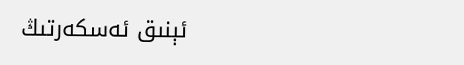ئېنىق ئەسكەرتىڭ